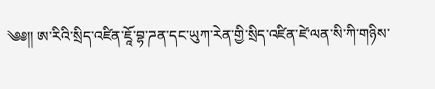༄༅།། ཨ་རིའི་སྲིད་འཛིན་ཇཱོ་བྷ་ཌན་དང་ཡུཀ་རེན་གྱི་སྲིད་འཛིན་ཛེ་ལན་སི་ཀི་གཉིས་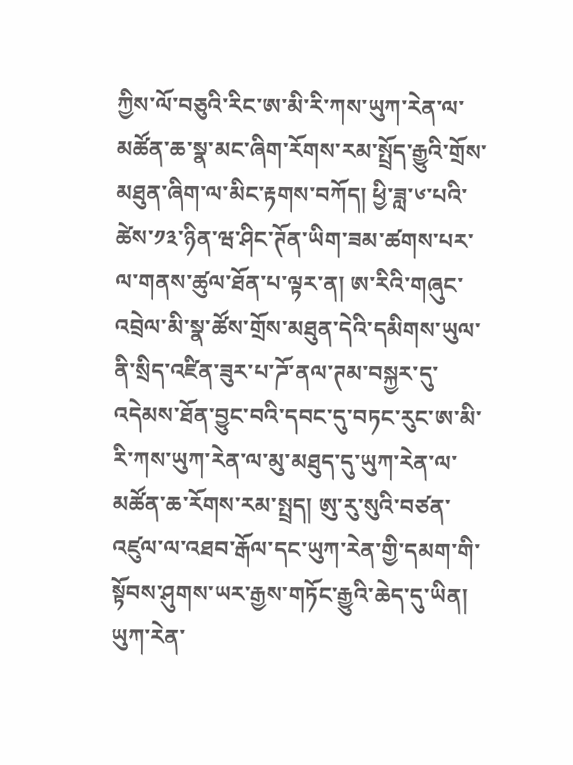ཀྱིས་ལོ་བཅུའི་རིང་ཨ་མི་རི་ཀས་ཡུཀ་རེན་ལ་མཚོན་ཆ་སྣ་མང་ཞིག་རོགས་རམ་སྤྲོད་རྒྱུའི་གྲོས་མཐུན་ཞིག་ལ་མིང་རྟགས་བཀོད། ཕྱི་ཟླ་༦་པའི་ཚེས་༡༣་ཉིན་ཝ་ཤིང་ཊོན་ཡིག་ཟམ་ཚགས་པར་ལ་གནས་ཚུལ་ཐོན་པ་ལྟར་ན། ཨ་རིའི་གཞུང་འབྲེལ་མི་སྣ་ཚོས་གྲོས་མཐུན་དེའི་དམིགས་ཡུལ་ནི་སྲིད་འཛིན་ཟུར་པ་ཌོ་ནལ་ཊམ་བསྐྱར་དུ་འདེམས་ཐོན་བྱུང་བའི་དབང་དུ་བཏང་རུང་ཨ་མི་རི་ཀས་ཡུཀ་རེན་ལ་མུ་མཐུད་དུ་ཡུཀ་རེན་ལ་མཚོན་ཆ་རོགས་རམ་སྤྲད། ཨུ་རུ་སུའི་བཙན་འཛུལ་ལ་འཐབ་རྒོལ་དང་ཡུཀ་རེན་གྱི་དམག་གི་སྟོབས་ཤུགས་ཡར་རྒྱས་གཏོང་རྒྱུའི་ཆེད་དུ་ཡིན། ཡུཀ་རེན་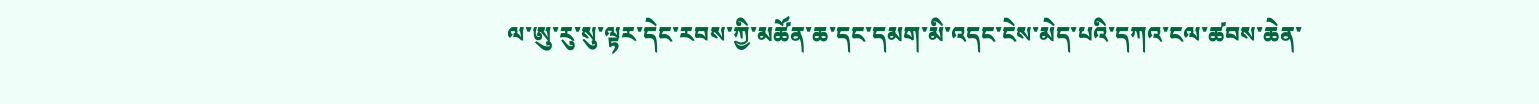ལ་ཨུ་རུ་སུ་ལྟར་དེང་རབས་ཀྱི་མཚོན་ཆ་དང་དམག་མི་འདང་ངེས་མེད་པའི་དཀའ་ངལ་ཚབས་ཆེན་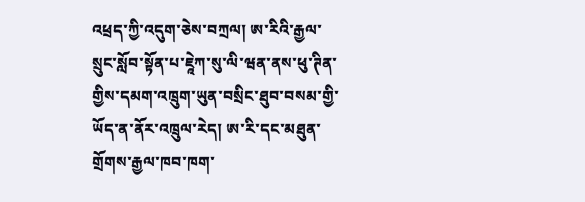འཕྲད་ཀྱི་འདུག་ཅེས་བཀྲལ། ཨ་རིའི་རྒྱལ་སྲུང་སློབ་སྟོན་པ་ཇཱེཀ་སུ་ལི་ཝན་ནས་ཕུ་ཊིན་གྱིས་དམག་འཁྲུག་ཡུན་བསྲིང་ཐུབ་བསམ་གྱི་ཡོད་ན་ནོར་འཁྲུལ་རེད། ཨ་རི་དང་མཐུན་གྲོགས་རྒྱལ་ཁབ་ཁག་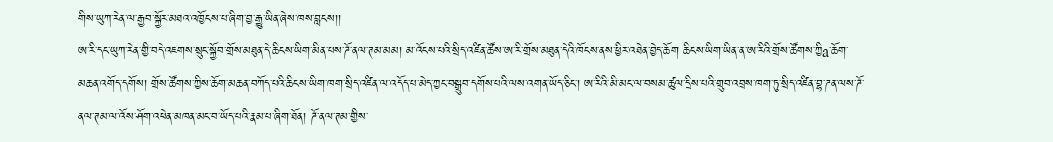གིས་ཡུཀ་རེན་ལ་རྒྱབ་སྐྱོར་མཐའ་འཁྱོངས་པ་ཞིག་བྱ་རྒྱུ་ཡིན་ཞེས་ཁས་བླངས།།
ཨ་རི་དང་ཡུཀ་རེན་གྱི་བདེ་འཇགས་སྲུང་སྐྱོབ་གྲོས་མཐུན་དེ་ཆིངས་ཡིག་མིན་པས་ཌོ་ནལ་ཊམ་མམ། མ་འོངས་པའི་སྲིད་འཛིན་ཚོས་ཨ་རི་གྲོས་མཐུན་དེའི་ཁོངས་ནས་ཕྱིར་འཐེན་བྱེད་ཆོག ཆིངས་ཡིག་ཡིན་ན་ཨ་རིའི་གྲོས་ཚོགས་ཀྱིa་ཆོག་མཆན་འགོད་དགོས། གྲོས་ཚོགས་ཀྱིས་ཆོག་མཆན་བཀོད་པའི་ཆིངས་ཡིག་ཁག་སྲིད་འཛིན་ལ་འདོད་པ་མེད་ཀྱང་བསྒྲུབ་དགོས་པའི་ལས་འགན་ཡོད་ཅིང་། ཨ་རིའི་མི་མང་ལ་བསམ་ཚུལ་དྲིས་པའི་གྲུབ་འབྲས་ཁག་ཏུ་སྲིད་འཛིན་བྷ་ཌན་ལས་ཌོ་ནལ་ཊམ་ལ་འོས་ཤོག་འཕེན་མཁན་མང་བ་ཡོད་པའི་རྣམ་པ་ཞིག་ཐོན། ཌོ་ནལ་ཊམ་གྱིས་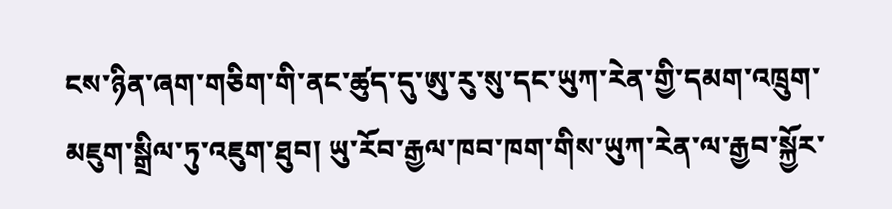ངས་ཉིན་ཞག་གཅིག་གི་ནང་ཚུད་དུ་ཨུ་རུ་སུ་དང་ཡུཀ་རེན་གྱི་དམག་འཁྲུག་མཇུག་སྒྲིལ་ཏུ་འཇུག་ཐུབ། ཡུ་རོབ་རྒྱལ་ཁབ་ཁག་གིས་ཡུཀ་རེན་ལ་རྒྱབ་སྐྱོར་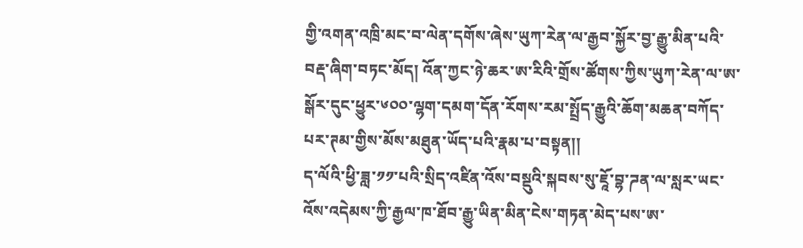གྱི་འགན་འཁྲི་མང་བ་ལེན་དགོས་ཞེས་ཡུཀ་རེན་ལ་རྒྱབ་སྐྱོར་བྱ་རྒྱུ་མིན་པའི་བརྡ་ཞིག་བཏང་མོད། འོན་ཀྱང་ཉེ་ཆར་ཨ་རིའི་གྲོས་ཚོགས་ཀྱིས་ཡུཀ་རེན་ལ་ཨ་སྒོར་དུང་ཕྱུར་༦༠༠་ལྷག་དམག་དོན་རོགས་རམ་སྤྲོད་རྒྱུའི་ཆོག་མཆན་བཀོད་པར་ཊམ་གྱིས་མོས་མཐུན་ཡོད་པའི་རྣམ་པ་བསྟན།།
ད་ལོའི་ཕྱི་ཟླ་༡༡་པའི་སྲིད་འཛིན་འོས་བསྡུའི་སྐབས་སུ་ཇཱོ་བྷ་ཌན་ལ་སླར་ཡང་འོས་འདེམས་ཀྱི་རྒྱལ་ཁ་ཐོབ་རྒྱུ་ཡིན་མིན་ངེས་གཏན་མེད་པས་ཨ་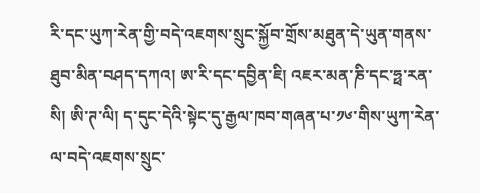རི་དང་ཡུཀ་རེན་གྱི་བདེ་འཇགས་སྲུང་སྐྱོབ་གྲོས་མཐུན་དེ་ཡུན་གནས་ཐུབ་མིན་བཤད་དཀའ། ཨ་རི་དང་དབྱིན་ཇི། འཇར་མན་ཎི་དང་ཧྥ་རན་སི། ཨི་ཊ་ལི། ད་དུང་དེའི་སྟེང་དུ་རྒྱལ་ཁབ་གཞན་པ་༡༦་གིས་ཡུཀ་རེན་ལ་བདེ་འཇགས་སྲུང་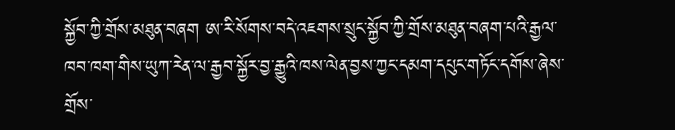སྐྱོབ་ཀྱི་གྲོས་མཐུན་བཞག ཨ་རི་སོགས་བདེ་འཇགས་སྲུང་སྐྱོབ་ཀྱི་གྲོས་མཐུན་བཞག་པའི་རྒྱལ་ཁབ་ཁག་གིས་ཡུཀ་རེན་ལ་རྒྱབ་སྐྱོར་བྱ་རྒྱུའི་ཁས་ལེན་བྱས་ཀྱང་དམག་དཔུང་གཏོང་དགོས་ཞེས་གྲོས་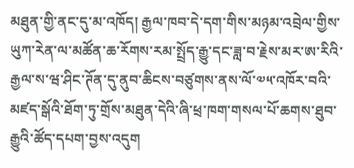མཐུན་གྱི་ནང་དུ་མ་འཁོད། རྒྱལ་ཁབ་དེ་དག་གིས་མཉམ་འབྲེལ་གྱིས་ཡུཀ་རེན་ལ་མཚོན་ཆ་རོགས་རམ་སྤྲོད་རྒྱུ་དང་ཟླ་བ་རྗེས་མར་ཨ་རིའི་རྒྱལ་ས་ཝ་ཤིང་ཊོན་དུ་ནུབ་ཆིངས་བཙུགས་ནས་ལོ་༧༥་འཁོར་བའི་མཛད་སྒོའི་ཐོག་ཏུ་གྲོས་མཐུན་དེའི་ཞི་ཕྲ་ཁག་གསལ་པོ་ཆགས་ཐུབ་རྒྱུའི་ཚོད་དཔག་བྱས་འདུག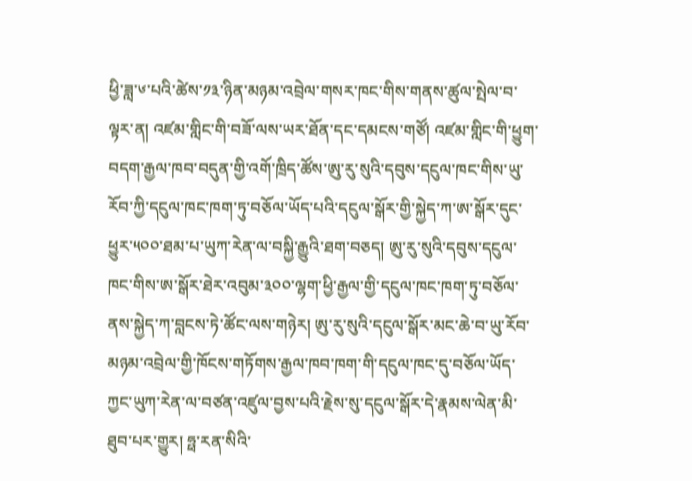ཕྱི་ཟླ་༦་པའི་ཚེས་༡༣་ཉིན་མཉམ་འབྲེལ་གསར་ཁང་གིས་གནས་ཚུལ་སྤེལ་བ་ལྟར་ན། འཛམ་གླིང་གི་བཟོ་ལས་ཡར་ཐོན་དང་དམངས་གཙོ། འཛམ་གླིང་གི་ཕྱུག་བདག་རྒྱལ་ཁབ་བདུན་གྱི་འགོ་ཁྲིད་ཚོས་ཨུ་རུ་སུའི་དབུས་དངུལ་ཁང་གིས་ཡུ་རོབ་ཀྱི་དངུལ་ཁང་ཁག་ཏུ་བཅོལ་ཡོད་པའི་དངུལ་སྒོར་གྱི་སྐྱེད་ཀ་ཨ་སྒོར་དུང་ཕྱུར་༥༠༠་ཐམ་པ་ཡུཀ་རེན་ལ་བསྐྱི་རྒྱུའི་ཐག་བཅད། ཨུ་རུ་སུའི་དབུས་དངུལ་ཁང་གིས་ཨ་སྒོར་ཐེར་འབུམ་༣༠༠་ལྷག་ཕྱི་རྒྱལ་གྱི་དངུལ་ཁང་ཁག་ཏུ་བཅོལ་ནས་སྐྱེད་ཀ་བླངས་ཏེ་ཚོང་ལས་གཉེར། ཨུ་རུ་སུའི་དངུལ་སྒོར་མང་ཆེ་བ་ཡུ་རོབ་མཉམ་འབྲེལ་གྱི་ཁོངས་གཏོགས་རྒྱལ་ཁབ་ཁག་གི་དངུལ་ཁང་དུ་བཅོལ་ཡོད་ཀྱང་ཡུཀ་རེན་ལ་བཙན་འཛུལ་བྱས་པའི་རྗེས་སུ་དངུལ་སྒོར་དེ་རྣམས་ལེན་མི་ཐུབ་པར་གྱུར། ཧྥ་རན་སིའི་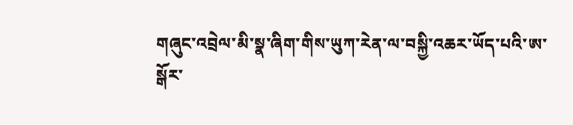གཞུང་འབྲེལ་མི་སྣ་ཞིག་གིས་ཡུཀ་རེན་ལ་བསྐྱི་འཆར་ཡོད་པའི་ཨ་སྒོར་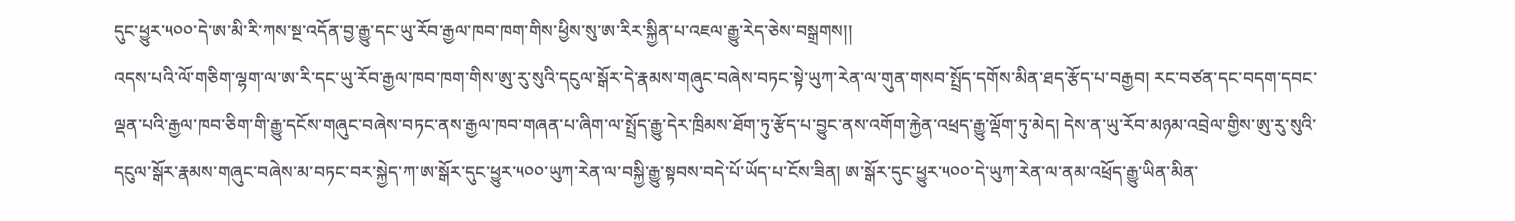དུང་ཕྱུར་༥༠༠་དེ་ཨ་མི་རི་ཀས་སྔ་འདོན་བྱ་རྒྱུ་དང་ཡུ་རོབ་རྒྱལ་ཁབ་ཁག་གིས་ཕྱིས་སུ་ཨ་རིར་སྐྱིན་པ་འཇལ་རྒྱུ་རེད་ཅེས་བསྒྲགས།།
འདས་པའི་ལོ་གཅིག་ལྷག་ལ་ཨ་རི་དང་ཡུ་རོབ་རྒྱལ་ཁབ་ཁག་གིས་ཨུ་རུ་སུའི་དངུལ་སྒོར་དེ་རྣམས་གཞུང་བཞེས་བཏང་སྟེ་ཡུཀ་རེན་ལ་གུན་གསབ་སྤྲོད་དགོས་མིན་ཐད་རྩོད་པ་བརྒྱབ། རང་བཙན་དང་བདག་དབང་ལྡན་པའི་རྒྱལ་ཁབ་ཅིག་གི་རྒྱུ་དངོས་གཞུང་བཞེས་བཏང་ནས་རྒྱལ་ཁབ་གཞན་པ་ཞིག་ལ་སྤྲོད་རྒྱུ་དེར་ཁྲིམས་ཐོག་ཏུ་རྩོད་པ་བྱུང་ནས་འགོག་རྐྱེན་འཕྲད་རྒྱུ་ལྡོག་ཏུ་མེད། དེས་ན་ཡུ་རོབ་མཉམ་འབྲེལ་གྱིས་ཨུ་རུ་སུའི་དངུལ་སྒོར་རྣམས་གཞུང་བཞེས་མ་བཏང་བར་སྐྱེད་ཀ་ཨ་སྒོར་དུང་ཕྱུར་༥༠༠་ཡུཀ་རེན་ལ་བསྐྱི་རྒྱུ་སྟབས་བདེ་པོ་ཡོད་པ་ངོས་ཟིན། ཨ་སྒོར་དུང་ཕྱུར་༥༠༠་དེ་ཡུཀ་རེན་ལ་ནམ་འཕྲོད་རྒྱུ་ཡིན་མིན་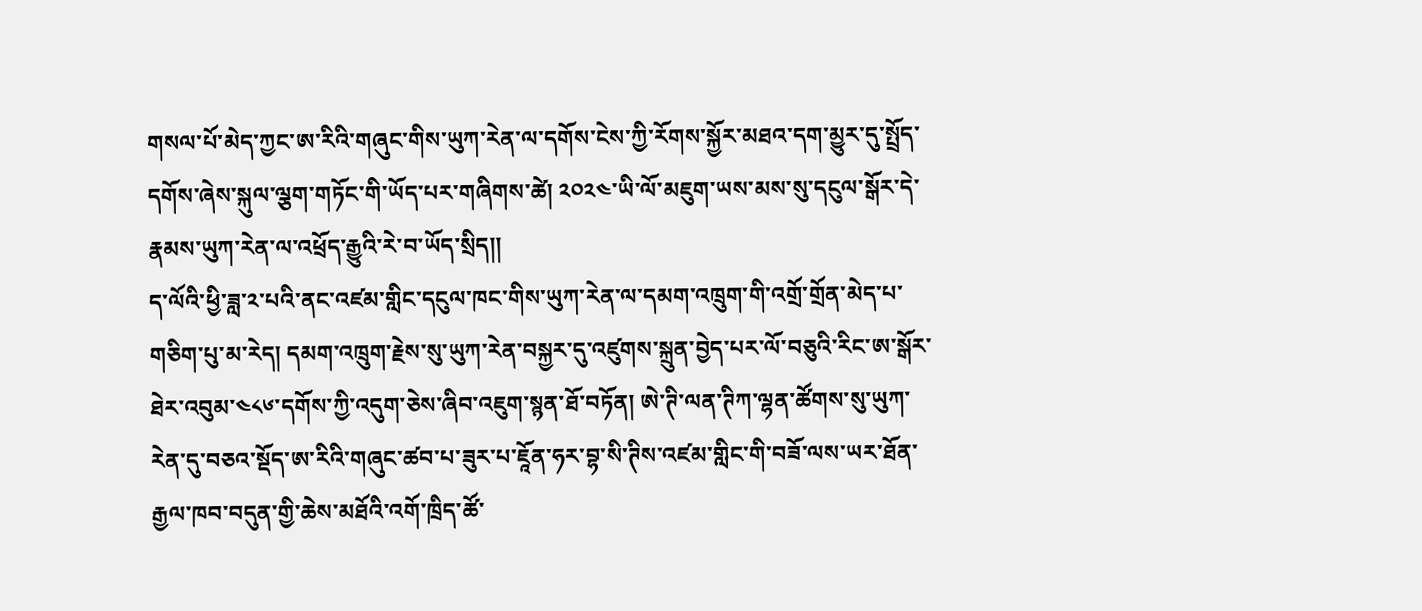གསལ་པོ་མེད་ཀྱང་ཨ་རིའི་གཞུང་གིས་ཡུཀ་རེན་ལ་དགོས་ངེས་ཀྱི་རོགས་སྐྱོར་མཐའ་དག་མྱུར་དུ་སྤྲོད་དགོས་ཞེས་སྐུལ་ལྕག་གཏོང་གི་ཡོད་པར་གཞིགས་ཚེ། ༢༠༢༤་ཡི་ལོ་མཇུག་ཡས་མས་སུ་དངུལ་སྒོར་དེ་རྣམས་ཡུཀ་རེན་ལ་འཕྲོད་རྒྱུའི་རེ་བ་ཡོད་སྲིད།།
ད་ལོའི་ཕྱི་ཟླ་༢་པའི་ནང་འཛམ་གླིང་དངུལ་ཁང་གིས་ཡུཀ་རེན་ལ་དམག་འཁྲུག་གི་འགྲོ་གྲོན་མེད་པ་གཅིག་པུ་མ་རེད། དམག་འཁྲུག་རྗེས་སུ་ཡུཀ་རེན་བསྐྱར་དུ་འཛུགས་སྐྲུན་བྱེད་པར་ལོ་བཅུའི་རིང་ཨ་སྒོར་ཐེར་འབུམ་༤༨༦་དགོས་ཀྱི་འདུག་ཅེས་ཞིབ་འཇུག་སྙན་ཐོ་བཏོན། ཨེ་ཊི་ལན་ཊིཀ་ལྷན་ཚོགས་སུ་ཡུཀ་རེན་དུ་བཅའ་སྡོད་ཨ་རིའི་གཞུང་ཚབ་པ་ཟུར་པ་ཇཱོན་ཧར་བྷ་སི་ཊིས་འཛམ་གླིང་གི་བཟོ་ལས་ཡར་ཐོན་རྒྱལ་ཁབ་བདུན་གྱི་ཆེས་མཐོའི་འགོ་ཁྲིད་ཚོ་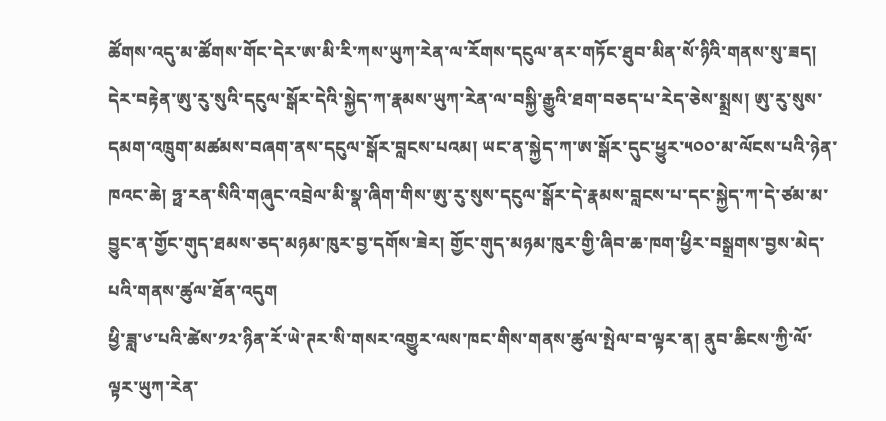ཚོགས་འདུ་མ་ཚོགས་གོང་དེར་ཨ་མི་རི་ཀས་ཡུཀ་རེན་ལ་རོགས་དངུལ་ནར་གཏོང་ཐུབ་མིན་སོ་ཉིའི་གནས་སུ་ཟད། དེར་བརྟེན་ཨུ་རུ་སུའི་དངུལ་སྒོར་དེའི་སྐྱེད་ཀ་རྣམས་ཡུཀ་རེན་ལ་བསྐྱི་རྒྱུའི་ཐག་བཅད་པ་རེད་ཅེས་སྨྲས། ཨུ་རུ་སུས་དམག་འཁྲུག་མཚམས་བཞག་ནས་དངུལ་སྒོར་བླངས་པའམ། ཡང་ན་སྐྱེད་ཀ་ཨ་སྒོར་དུང་ཕྱུར་༥༠༠་མ་ལོངས་པའི་ཉེན་ཁའང་ཆེ། ཧྥ་རན་སིའི་གཞུང་འབྲེལ་མི་སྣ་ཞིག་གིས་ཨུ་རུ་སུས་དངུལ་སྒོར་དེ་རྣམས་བླངས་པ་དང་སྐྱེད་ཀ་དེ་ཙམ་མ་བྱུང་ན་གྱོང་གུད་ཐམས་ཅད་མཉམ་ཁུར་བྱ་དགོས་ཟེར། གྱོང་གུད་མཉམ་ཁུར་གྱི་ཞིབ་ཆ་ཁག་ཕྱིར་བསྒྲགས་བྱས་མེད་པའི་གནས་ཚུལ་ཐོན་འདུག
ཕྱི་ཟླ་༦་པའི་ཚེས་༡༢་ཉིན་རོ་ཡེ་ཊར་སི་གསར་འགྱུར་ལས་ཁང་གིས་གནས་ཚུལ་སྤེལ་བ་ལྟར་ན། ནུབ་ཆིངས་ཀྱི་ལོ་ལྟར་ཡུཀ་རེན་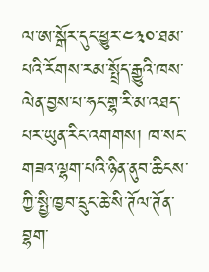ལ་ཨ་སྒོར་དུང་ཕྱུར་༤༣༠་ཐམ་པའི་རོགས་རམ་སྤྲོད་རྒྱུའི་ཁས་ལེན་བྱས་པ་ཧང་གྷ་རི་མ་འཐད་པར་ཡུན་རིང་འགགས། ཁ་སང་གཟའ་ལྷག་པའི་ཉིན་ནུབ་ཆིངས་ཀྱི་སྤྱི་ཁྱབ་དྲུང་ཆེ་སི་ཊོལ་ཊོན་བྷག་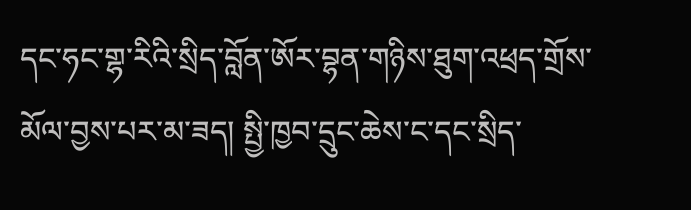དང་ཧང་གྷ་རིའི་སྲིད་བློན་ཨོར་བྷན་གཉིས་ཐུག་འཕྲད་གྲོས་མོལ་བྱས་པར་མ་ཟད། སྤྱི་ཁྱབ་དྲུང་ཆེས་ང་དང་སྲིད་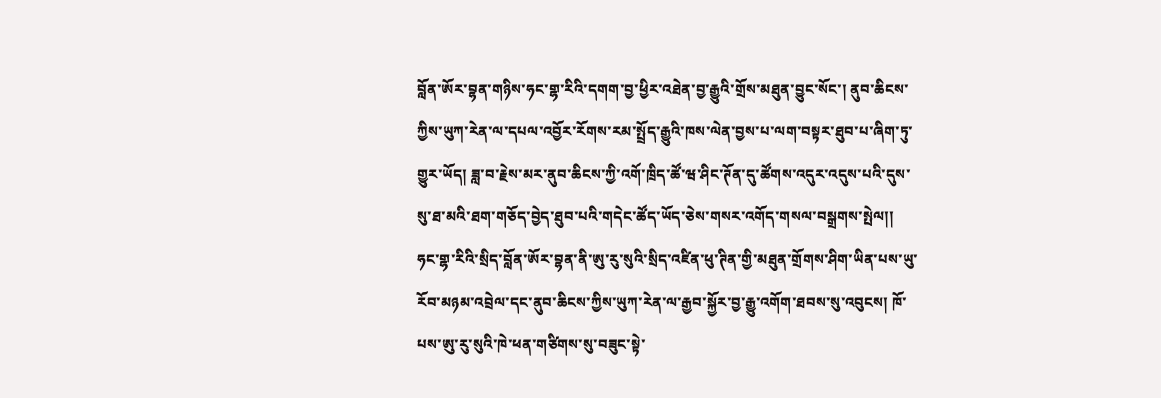བློན་ཨོར་བྷན་གཉིས་ཧང་གྷ་རིའི་དགག་བྱ་ཕྱིར་འཐེན་བྱ་རྒྱུའི་གྲོས་མཐུན་བྱུང་སོང་། ནུབ་ཆིངས་ཀྱིས་ཡུཀ་རེན་ལ་དཔལ་འབྱོར་རོགས་རམ་སྤྲོད་རྒྱུའི་ཁས་ལེན་བྱས་པ་ལག་བསྟར་ཐུབ་པ་ཞིག་ཏུ་གྱུར་ཡོད། ཟླ་བ་རྗེས་མར་ནུབ་ཆིངས་ཀྱི་འགོ་ཁྲིད་ཚོ་ཝ་ཤིང་ཊོན་དུ་ཚོགས་འདུར་འདུས་པའི་དུས་སུ་ཐ་མའི་ཐག་གཅོད་བྱེད་ཐུབ་པའི་གདེང་ཚོད་ཡོད་ཅེས་གསར་འགོད་གསལ་བསྒྲགས་སྤེལ།།
ཧང་གྷ་རིའི་སྲིད་བློན་ཨོར་བྷན་ནི་ཨུ་རུ་སུའི་སྲིད་འཛིན་ཕུ་ཊིན་གྱི་མཐུན་གྲོགས་ཤིག་ཡིན་པས་ཡུ་རོབ་མཉམ་འབྲེལ་དང་ནུབ་ཆིངས་ཀྱིས་ཡུཀ་རེན་ལ་རྒྱབ་སྐྱོར་བྱ་རྒྱུ་འགོག་ཐབས་སུ་འབུངས། ཁོ་པས་ཨུ་རུ་སུའི་ཁེ་ཕན་གཙིགས་སུ་བཟུང་སྟེ་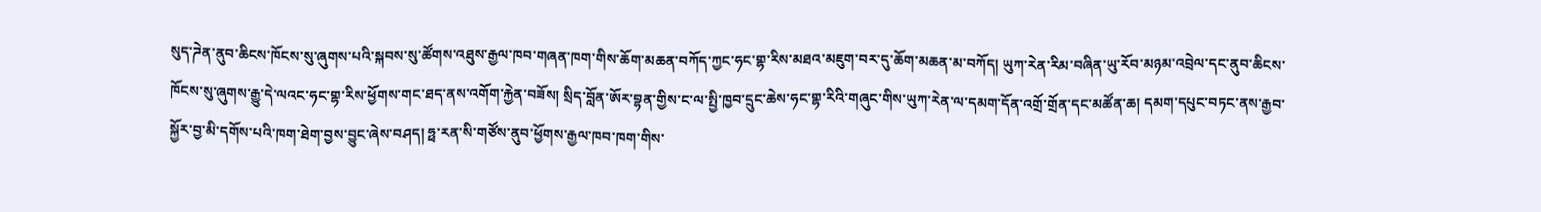སུད་ཌེན་ནུབ་ཆིངས་ཁོངས་སུ་ཞུགས་པའི་སྐབས་སུ་ཚོགས་འཐུས་རྒྱལ་ཁབ་གཞན་ཁག་གིས་ཆོག་མཆན་བཀོད་ཀྱང་ཧང་གྷ་རིས་མཐའ་མཇུག་བར་དུ་ཆོག་མཆན་མ་བཀོད། ཡུཀ་རེན་རིམ་བཞིན་ཡུ་རོབ་མཉམ་འབྲེལ་དང་ནུབ་ཆིངས་ཁོངས་སུ་ཞུགས་རྒྱུ་དེ་ལའང་ཧང་གྷ་རིས་ཕྱོགས་གང་ཐད་ནས་འགོག་རྐྱེན་བཟོས། སྲིད་བློན་ཨོར་བྷན་གྱིས་ང་ལ་སྤྱི་ཁྱབ་དྲུང་ཆེས་ཧང་གྷ་རིའི་གཞུང་གིས་ཡུཀ་རེན་ལ་དམག་དོན་འགྲོ་གྲོན་དང་མཚོན་ཆ། དམག་དཔུང་བཏང་ནས་རྒྱབ་སྐྱོར་བྱ་མི་དགོས་པའི་ཁག་ཐེག་བྱས་བྱུང་ཞེས་བཤད། ཧྥ་རན་སི་གཙོས་ནུབ་ཕྱོགས་རྒྱལ་ཁབ་ཁག་གིས་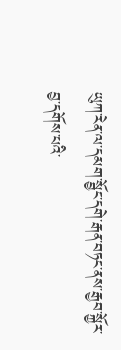ཡུཀ་རེན་ལ་དམག་སྦྱོང་དགེ་རྒན་བཏང་ནས་རྒྱབ་སྐྱོར་བྱ་དགོས་པའི་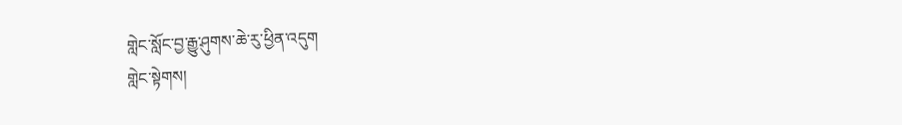གླེང་སློང་བྱ་རྒྱུ་ཤུགས་ཆེ་རུ་ཕྱིན་འདུག
གླེང་སྟེགས།